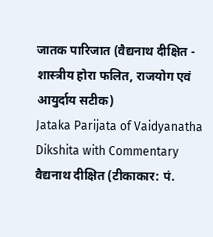जातक पारिजात (वैद्यनाथ दीक्षित - शास्त्रीय होरा फलित, राजयोग एवं आयुर्दाय सटीक)
Jataka Parijata of Vaidyanatha Dikshita with Commentary
वैद्यनाथ दीक्षित (टीकाकार: पं.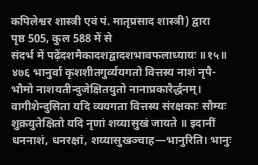कपिलेश्वर शास्त्री एवं पं. मातृप्रसाद शास्त्री) द्वारा
पृष्ठ 505, कुल 588 में से
संदर्भ में पढ़ेंदशमैकादशद्वादशभावफलाध्यायः ॥१५॥ ४७६ भानुर्वा कृशशीतगुर्व्ययगतो वित्तस्य नाशं नृपै- भौमो नाशयतीन्दुजेक्षितयुतो नानाप्रकारैर्द्धनम्। वागीशेन्दुसिता यदि व्ययगता वित्तस्य संरक्षकाः सौम्यः शुक्रयुतेक्षितो यदि नृणां शय्यासुखं जायते ॥ इदानीं धननाशं, धनरक्षां, शय्यासुखञ्चाह—भानुरिति। भानुः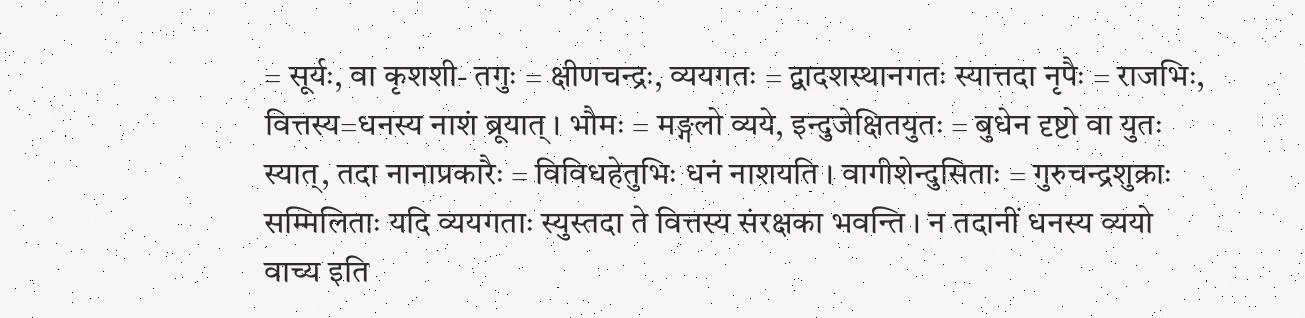= सूर्यः, वा कृशशी- तगुः = क्षीणचन्द्रः, व्ययगतः = द्वादशस्थानगतः स्यात्तदा नृपैः = राजभिः, वित्तस्य=धनस्य नाशं ब्रूयात् । भौमः = मङ्गलो व्यये, इन्दुजेक्षितयुतः = बुधेन दृष्टो वा युतः स्यात्, तदा नानाप्रकारैः = विविधहेतुभिः धनं नाशयति । वागीशेन्दुसिताः = गुरुचन्द्रशुक्राः सम्मिलिताः यदि व्ययगताः स्युस्तदा ते वित्तस्य संरक्षका भवन्ति । न तदानीं धनस्य व्ययो वाच्य इति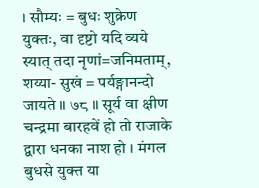। सौम्यः = बुधः शुक्रेण युक्तः, वा दृष्टो यदि व्यये स्यात् तदा नृणां=जनिमताम्, शय्या- सुखं = पर्यङ्गानन्दो जायते ॥ ७८ ॥ सूर्य वा क्षीण चन्द्रमा बारहवें हो तो राजाके द्वारा धनका नाश हो । मंगल बुधसे युक्त या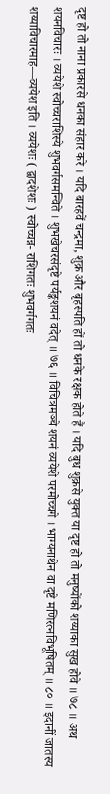दृष्ट हो तो नाना प्रकारसे धनका संहार करे । यदि बारहवें चन्द्रमा, शुक्र और बृहस्पति हों तो धनके रक्षक होते हैं । यदि बुध शुक्रसे युक्त या दृष्ट हो तो मनुष्योंको शय्याका सुख होवे ॥ ७८ ॥ अथ शयनविचारः । व्ययेशे स्वोच्चराशिस्ये शुभवर्गसमन्विते । शुभखेचरसंदृष्टे पर्यङ्कशयनं वदेत् ॥ ७६ ॥ विचित्रमञ्चे शयनं व्ययेशे परमोच्चगे । भाग्यनाथेन वा दृष्टे मणिरत्नविभूषितम् ॥ ८० ॥ इदानीं जातस्य शय्याविचारमाह—व्ययेश इति । व्ययेशः ( द्वादशेशः ) स्वोच्चन्न- राशिगतः शुभवर्गगतः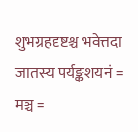शुभग्रहदृष्टश्च भवेत्तदा जातस्य पर्यङ्कशयनं = मञ्च =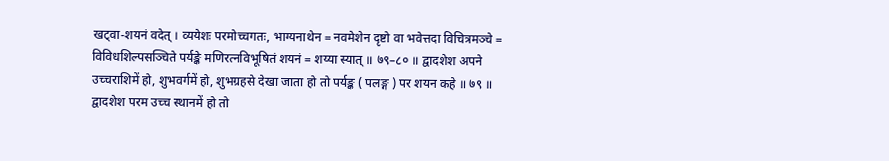खट्वा-शयनं वदेत् । व्ययेशः परमोच्चगतः, भाग्यनाथेन = नवमेशेन दृष्टो वा भवेत्तदा विचित्रमञ्चे = विविधशिल्पसञ्चिते पर्यङ्के मणिरत्नविभूषितं शयनं = शय्या स्यात् ॥ ७९–८० ॥ द्वादशेश अपने उच्चराशिमें हो, शुभवर्गमें हो, शुभग्रहसे देखा जाता हो तो पर्यङ्क ( पलङ्ग ) पर शयन कहे ॥ ७९ ॥ द्वादशेश परम उच्च स्थानमें हो तो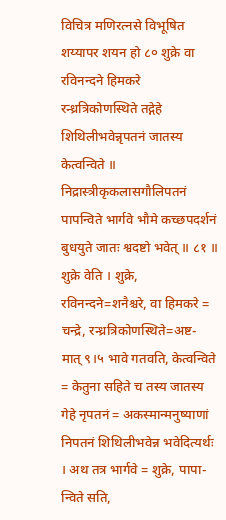विचित्र मणिरत्नसे विभूषित शय्यापर शयन हो ८० शुक्रे वा रविनन्दने हिमकरे रन्ध्रत्रिकोणस्थिते तद्गेहे शिथिलीभवेन्नृपतनं जातस्य केत्वन्विते ॥ निद्रास्त्रीकृकलासगौलिपतनं पापन्विते भार्गवे भौमे कच्छपदर्शनं बुधयुते जातः श्वदष्टो भवेत् ॥ ८१ ॥ शुक्रे वेति । शुक्रे, रविनन्दने=शनैश्चरे, वा हिमकरे = चन्द्रे, रन्ध्रत्रिकोणस्थिते=अष्ट- मात् ९।५ भावे गतवति, केत्वन्विते = केतुना सहिते च तस्य जातस्य गेहे नृपतनं = अकस्मान्मनुष्याणां निपतनं शिथिलीभवेन्न भवेदित्यर्थः । अथ तत्र भार्गवे = शुक्रे, पापा- न्विते सति,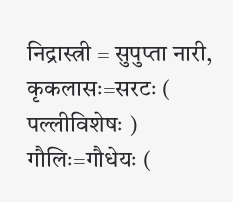निद्रास्त्री = सुपुप्ता नारी, कृकलासः=सरटः ( पल्लीविशेषः ) गौलिः=गौधेयः (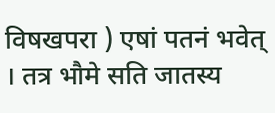विषखपरा ) एषां पतनं भवेत् । तत्र भौमे सति जातस्य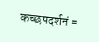कच्छपदर्शनं =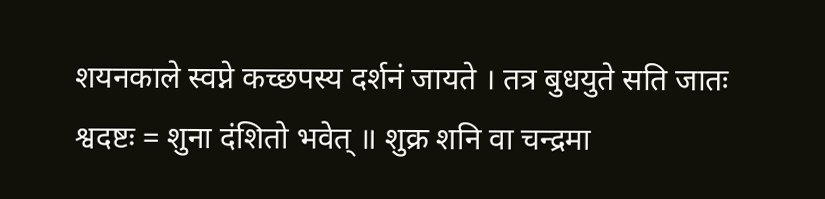शयनकाले स्वप्ने कच्छपस्य दर्शनं जायते । तत्र बुधयुते सति जातः श्वदष्टः = शुना दंशितो भवेत् ॥ शुक्र शनि वा चन्द्रमा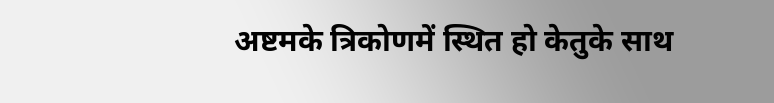अष्टमके त्रिकोणमें स्थित हो केतुके साथ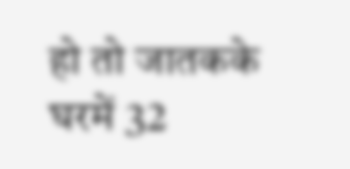हो तो जातकके घरमें 32